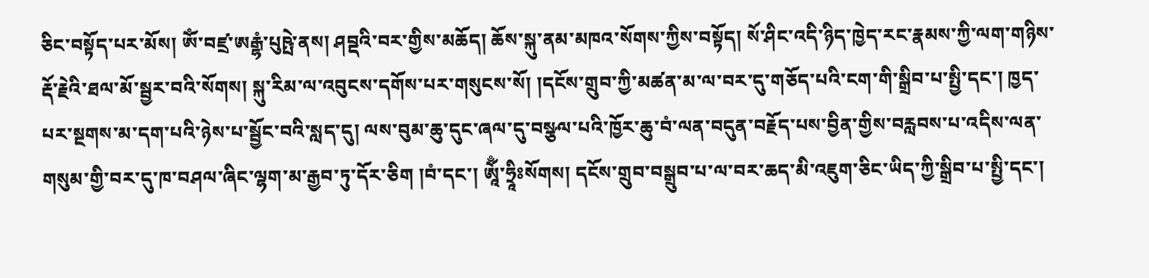ཅིང་བསྟོད་པར་མོས། ཨོཾ་བཛྲ་ཨརྒྷཾ་པུཥྤེ་ནས། ཤབྡའི་བར་གྱིས་མཆོད། ཆོས་སྐུ་ནམ་མཁའ་སོགས་ཀྱིས་བསྟོད། སོ་ཤིང་འདི་ཉིད་ཁྱེད་རང་རྣམས་ཀྱི་ལག་གཉིས་རྡོ་རྗེའི་ཐལ་མོ་སྦྱར་བའི་སོགས། སྐུ་རིམ་ལ་འབུངས་དགོས་པར་གསུངས་སོ། །དངོས་གྲུབ་ཀྱི་མཚན་མ་ལ་བར་དུ་གཅོད་པའི་ངག་གི་སྒྲིབ་པ་སྤྱི་དང་། ཁྱད་པར་སྔགས་མ་དག་པའི་ཉེས་པ་སྦྱོང་བའི་སླད་དུ། ལས་བུམ་ཆུ་དུང་ཞལ་དུ་བསྩལ་པའི་ཁྱོར་ཆུ་བཾ་ལན་བདུན་བརྗོད་པས་བྱིན་གྱིས་བརླབས་པ་འདིས་ལན་གསུམ་གྱི་བར་དུ་ཁ་བཤལ་ཞིང་ལྷག་མ་རྒྱབ་ཏུ་དོར་ཅིག །བཾ་དང་། ཨཱོྃ་ཧྲཱིཿསོགས། དངོས་གྲུབ་བསྒྲུབ་པ་ལ་བར་ཆད་མི་འཇུག་ཅིང་ཡིད་ཀྱི་སྒྲིབ་པ་སྤྱི་དང་།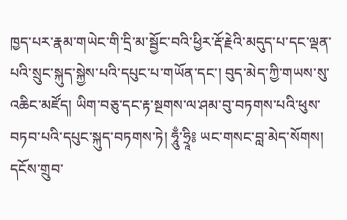ཁྱད་པར་རྣམ་གཡེང་གི་དྲི་མ་སྦྱོང་བའི་ཕྱིར་རྡོ་རྗེའི་མདུད་པ་དང་ལྡན་པའི་སྲུང་སྐུད་སྐྱེས་པའི་དཔུང་པ་གཡོན་དང་། བུད་མེད་ཀྱི་གཡས་སུ་འཆིང་མཛོད། ཡིག་བཅུ་དང་རྟ་སྔགས་ལ་ཤམ་བུ་བཏགས་པའི་ཕུས་བཏབ་པའི་དཔུང་སྐུད་བཏགས་ཏེ། ཧཱུྃ་ཧྲཱི༔ ཡང་གསང་བླ་མེད་སོགས། དངོས་གྲུབ་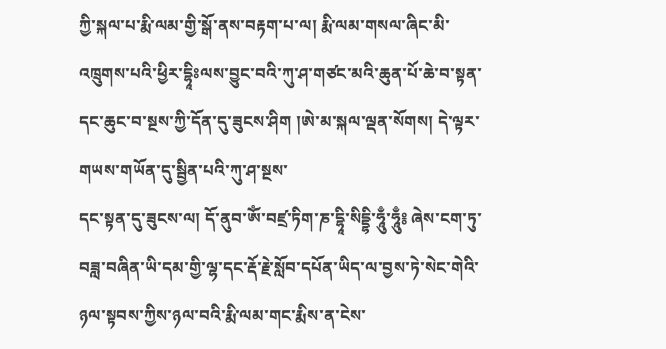ཀྱི་སྐལ་པ་རྨི་ལམ་གྱི་སྒོ་ནས་བརྟག་པ་ལ། རྨི་ལམ་གསལ་ཞིང་མི་འཁྲུགས་པའི་ཕྱིར་དྷཱིཿལས་བྱུང་བའི་ཀུ་ཤ་གཙང་མའི་ཆུན་པོ་ཆེ་བ་སྟན་དང་ཆུང་བ་སྔས་ཀྱི་དོན་དུ་ཟུངས་ཤིག །ཨེ་མ་སྐལ་ལྡན་སོགས། དེ་ལྟར་གཡས་གཡོན་དུ་སྦྱིན་པའི་ཀུ་ཤ་སྔས་
དང་སྟན་དུ་ཟུངས་ལ། དོ་ནུབ་ཨོཾ་བཛྲ་ཏིག་ཎ་དྷཱི་སིདྡྷི་ཧཱུྃ་ཧཱུྃ༔ ཞེས་ངག་ཏུ་བཟླ་བཞིན་ཡི་དམ་གྱི་ལྷ་དང་རྡོ་རྗེ་སློབ་དཔོན་ཡིད་ལ་བྱས་ཏེ་སེང་གེའི་ཉལ་སྟབས་ཀྱིས་ཉལ་བའི་རྨི་ལམ་གང་རྨིས་ན་ངེས་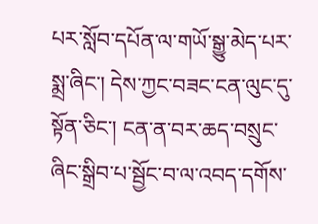པར་སློབ་དཔོན་ལ་གཡོ་སྒྱུ་མེད་པར་སྨྲ་ཞིང་། དེས་ཀྱང་བཟང་ངན་ལུང་དུ་སྟོན་ཅིང་། ངན་ན་བར་ཆད་བསྲུང་ཞིང་སྒྲིབ་པ་སྦྱོང་བ་ལ་འབད་དགོས་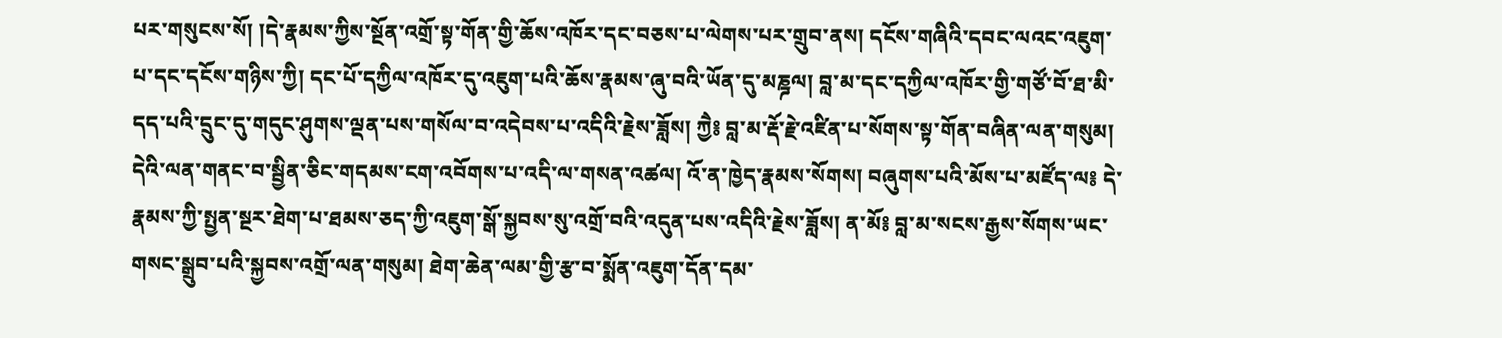པར་གསུངས་སོ། །དེ་རྣམས་ཀྱིས་སྔོན་འགྲོ་སྟ་གོན་གྱི་ཆོས་འཁོར་དང་བཅས་པ་ལེགས་པར་གྲུབ་ནས། དངོས་གཞིའི་དབང་ལའང་འཇུག་པ་དང་དངོས་གཉིས་ཀྱི། དང་པོ་དཀྱིལ་འཁོར་དུ་འཇུག་པའི་ཆོས་རྣམས་ཞུ་བའི་ཡོན་དུ་མཎྜལ། བླ་མ་དང་དཀྱིལ་འཁོར་གྱི་གཙོ་བོ་ཐ་མི་དད་པའི་དྲུང་དུ་གདུང་ཤུགས་ལྡན་པས་གསོལ་བ་འདེབས་པ་འདིའི་རྗེས་ཟློས། ཀྱཻ༔ བླ་མ་རྡོ་རྗེ་འཛིན་པ་སོགས་སྟ་གོན་བཞིན་ལན་གསུམ། དེའི་ལན་གནང་བ་སྦྱིན་ཅིང་གདམས་ངག་འབོགས་པ་འདི་ལ་གསན་འཚལ། འོ་ན་ཁྱེད་རྣམས་སོགས། བཞུགས་པའི་མོས་པ་མཛོད་ལ༔ དེ་རྣམས་ཀྱི་སྤྱན་སྔར་ཐེག་པ་ཐམས་ཅད་ཀྱི་འཇུག་སྒོ་སྐྱབས་སུ་འགྲོ་བའི་འདུན་པས་འདིའི་རྗེས་ཟློས། ན་མོ༔ བླ་མ་སངས་རྒྱས་སོགས་ཡང་གསང་སྒྲུབ་པའི་སྐྱབས་འགྲོ་ལན་གསུམ། ཐེག་ཆེན་ལམ་གྱི་རྩ་བ་སྨོན་འཇུག་དོན་དམ་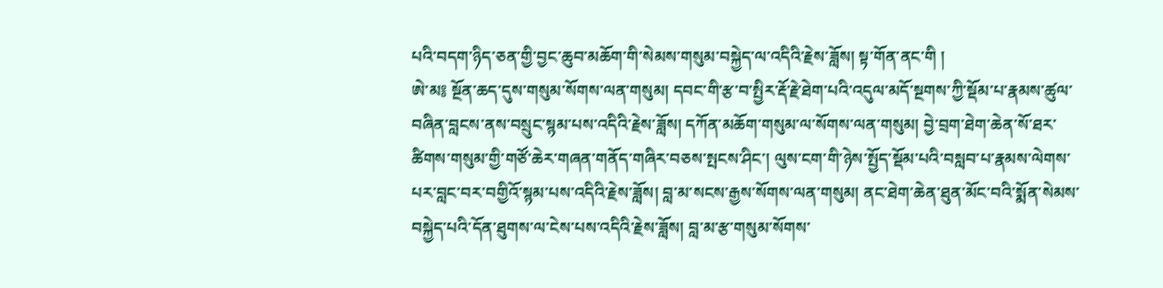པའི་བདག་ཉིད་ཅན་གྱི་བྱང་ཆུབ་མཆོག་གི་སེམས་གསུམ་བསྐྱེད་ལ་འདིའི་རྗེས་ཟློས། སྟ་གོན་ནང་གི །
ཨེ་མ༔ སྔོན་ཆད་དུས་གསུམ་སོགས་ལན་གསུམ། དབང་གི་རྩ་བ་སྤྱིར་རྡོ་རྗེ་ཐེག་པའི་འདུལ་མདོ་སྔགས་ཀྱི་སྡོམ་པ་རྣམས་ཚུལ་བཞིན་བླངས་ནས་བསྲུང་སྙམ་པས་འདིའི་རྗེས་ཟློས། དཀོན་མཆོག་གསུམ་ལ་སོགས་ལན་གསུམ། བྱེ་བྲག་ཐེག་ཆེན་སོ་ཐར་ཚིགས་གསུམ་གྱི་གཙོ་ཆེར་གཞན་གནོད་གཞིར་བཅས་སྤངས་ཤིང་། ལུས་ངག་གི་ཉེས་སྤྱོད་སྡོམ་པའི་བསླབ་པ་རྣམས་ལེགས་པར་བླང་བར་བགྱིའོ་སྙམ་པས་འདིའི་རྗེས་ཟློས། བླ་མ་སངས་རྒྱས་སོགས་ལན་གསུམ། ནང་ཐེག་ཆེན་ཐུན་མོང་བའི་སྨོན་སེམས་བསྐྱེད་པའི་དོན་ཐུགས་ལ་ངེས་པས་འདིའི་རྗེས་ཟློས། བླ་མ་རྩ་གསུམ་སོགས་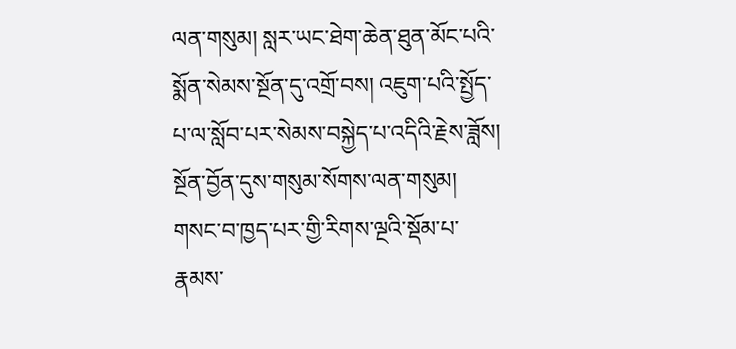ལན་གསུམ། སླར་ཡང་ཐེག་ཆེན་ཐུན་མོང་པའི་སྨོན་སེམས་སྔོན་དུ་འགྲོ་བས། འཇུག་པའི་སྤྱོད་པ་ལ་སློབ་པར་སེམས་བསྐྱེད་པ་འདིའི་རྗེས་ཟློས། སྔོན་བྱོན་དུས་གསུམ་སོགས་ལན་གསུམ། གསང་བ་ཁྱད་པར་གྱི་རིགས་ལྔའི་སྡོམ་པ་རྣམས་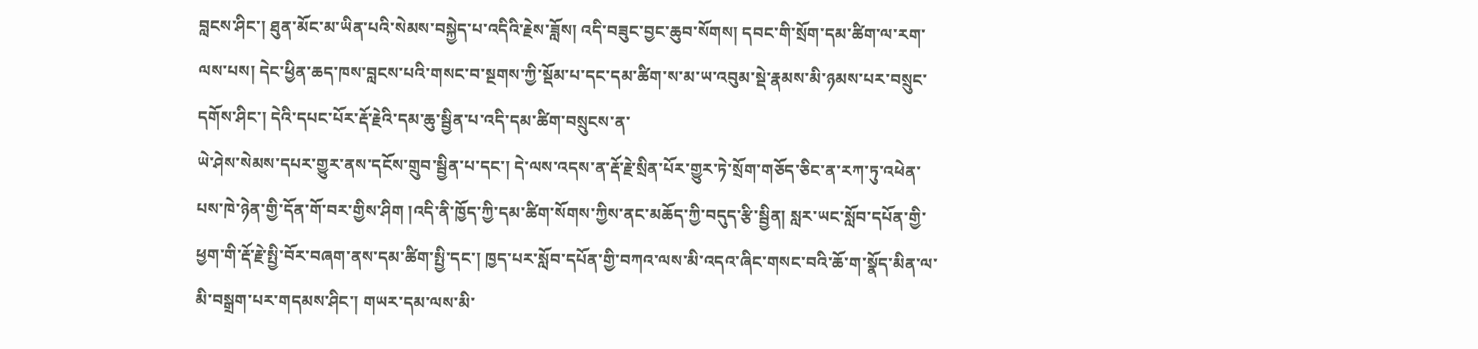བླངས་ཤིང་། ཐུན་མོང་མ་ཡིན་པའི་སེམས་བསྐྱེད་པ་འདིའི་རྗེས་ཟློས། འདི་བཟུང་བྱང་ཆུབ་སོགས། དབང་གི་སྲོག་དམ་ཚིག་ལ་རག་ལས་པས། དེང་ཕྱིན་ཆད་ཁས་བླངས་པའི་གསང་བ་སྔགས་ཀྱི་སྡོམ་པ་དང་དམ་ཚིག་ས་མ་ཡ་འབུམ་སྡེ་རྣམས་མི་ཉམས་པར་བསྲུང་དགོས་ཤིང་། དེའི་དཔང་པོར་རྡོ་རྗེའི་དམ་ཆུ་སྦྱིན་པ་འདི་དམ་ཚིག་བསྲུངས་ན་
ཡེ་ཤེས་སེམས་དཔར་གྱུར་ནས་དངོས་གྲུབ་སྦྱིན་པ་དང་། དེ་ལས་འདས་ན་རྡོ་རྗེ་སྲིན་པོར་གྱུར་ཏེ་སྲོག་གཅོད་ཅིང་ན་རཀ་ཏུ་འཕེན་པས་ཁེ་ཉེན་གྱི་དོན་གོ་བར་གྱིས་ཤིག །འདི་ནི་ཁྱོད་ཀྱི་དམ་ཚིག་སོགས་ཀྱིས་ནང་མཆོད་ཀྱི་བདུད་རྩི་སྦྱིན། སླར་ཡང་སློབ་དཔོན་གྱི་ཕྱག་གི་རྡོ་རྗེ་སྤྱི་བོར་བཞག་ནས་དམ་ཚིག་སྤྱི་དང་། ཁྱད་པར་སློབ་དཔོན་གྱི་བཀའ་ལས་མི་འདའ་ཞིང་གསང་བའི་ཆོ་ག་སྣོད་མིན་ལ་མི་བསྒྲག་པར་གདམས་ཤིང་། གཡར་དམ་ལས་མི་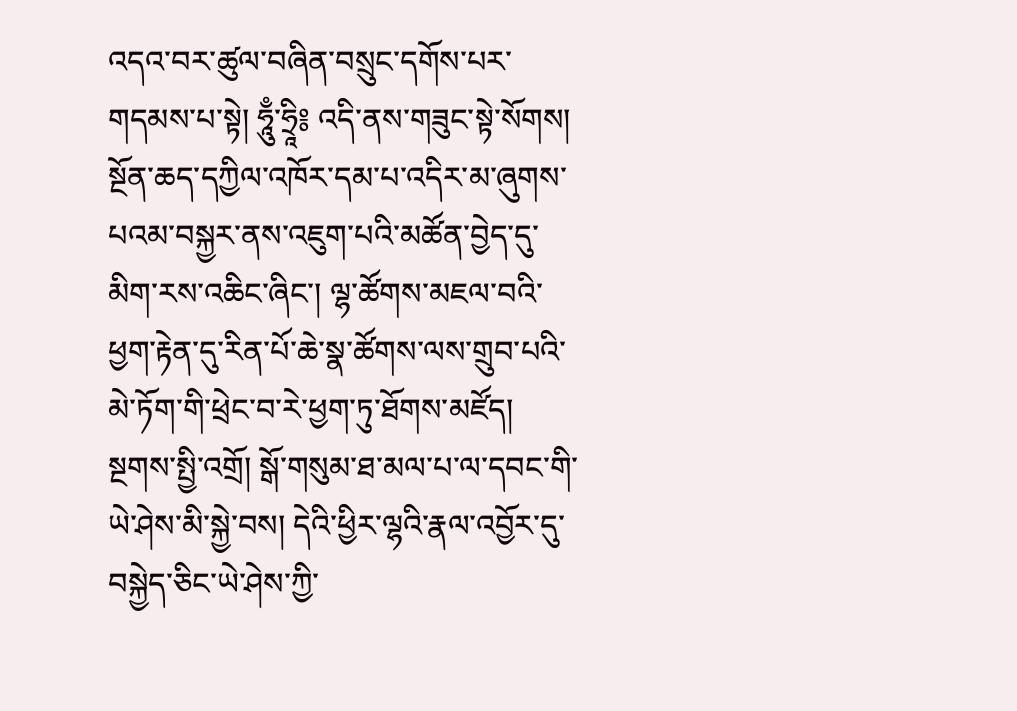འདའ་བར་ཚུལ་བཞིན་བསྲུང་དགོས་པར་གདམས་པ་སྟེ། ཧཱུྃ་ཧྲཱི༔ འདི་ནས་གཟུང་སྟེ་སོགས། སྔོན་ཆད་དཀྱིལ་འཁོར་དམ་པ་འདིར་མ་ཞུགས་པའམ་བསྐྱར་ནས་འཇུག་པའི་མཚོན་བྱེད་དུ་མིག་རས་འཆིང་ཞིང་། ལྷ་ཚོགས་མཇལ་བའི་ཕྱག་རྟེན་དུ་རིན་པོ་ཆེ་སྣ་ཚོགས་ལས་གྲུབ་པའི་མེ་ཏོག་གི་ཕྲེང་བ་རེ་ཕྱག་ཏུ་ཐོགས་མཛོད། སྔགས་སྤྱི་འགྲོ། སྒོ་གསུམ་ཐ་མལ་པ་ལ་དབང་གི་ཡེ་ཤེས་མི་སྐྱེ་བས། དེའི་ཕྱིར་ལྷའི་རྣལ་འབྱོར་དུ་བསྐྱེད་ཅིང་ཡེ་ཤེས་ཀྱི་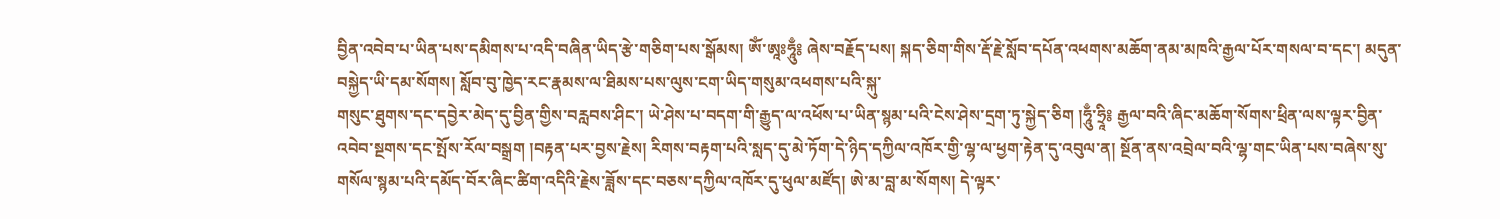བྱིན་འབེབ་པ་ཡིན་པས་དམིགས་པ་འདི་བཞིན་ཡིད་རྩེ་གཅིག་པས་སྒོམས། ཨོཾ་ཨཱཿཧཱུྃ༔ ཞེས་བརྗོད་པས། སྐད་ཅིག་གིས་རྡོ་རྗེ་སློབ་དཔོན་འཕགས་མཆོག་ནམ་མཁའི་རྒྱལ་པོར་གསལ་བ་དང་། མདུན་བསྐྱེད་ཡི་དམ་སོགས། སློབ་བུ་ཁྱེད་རང་རྣམས་ལ་ཐིམས་པས་ལུས་ངག་ཡིད་གསུམ་འཕགས་པའི་སྐུ་
གསུང་ཐུགས་དང་དབྱེར་མེད་དུ་བྱིན་གྱིས་བརླབས་ཤིང་། ཡེ་ཤེས་པ་བདག་གི་རྒྱུད་ལ་འཕོས་པ་ཡིན་སྙམ་པའི་ངེས་ཤེས་དྲག་ཏུ་སྐྱེད་ཅིག །ཧཱུྃ་ཧྲཱི༔ རྒྱལ་བའི་ཞིང་མཆོག་སོགས་ཕྲིན་ལས་ལྟར་བྱིན་འབེབ་སྔགས་དང་སྤོས་རོལ་བསྒྲག །བརྟན་པར་བྱས་རྗེས། རིགས་བརྟག་པའི་སླད་དུ་མེ་ཏོག་དེ་ཉིད་དཀྱིལ་འཁོར་གྱི་ལྷ་ལ་ཕྱག་རྟེན་དུ་འབུལ་ན། སྔོན་ནས་འབྲེལ་བའི་ལྷ་གང་ཡིན་པས་བཞེས་སུ་གསོལ་སྙམ་པའི་དམོད་བོར་ཞིང་ཚིག་འདིའི་རྗེས་ཟློས་དང་བཅས་དཀྱིལ་འཁོར་དུ་ཕུལ་མཛོད། ཨེ་མ་བླ་མ་སོགས། དེ་ལྟར་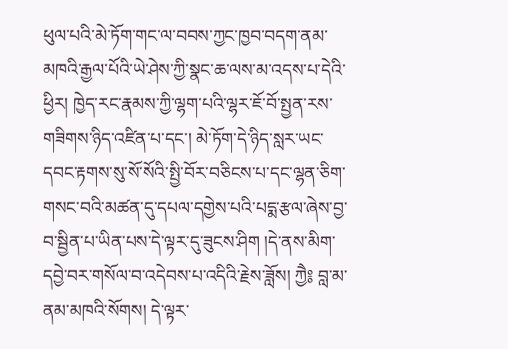ཕུལ་པའི་མེ་ཏོག་གང་ལ་བབས་ཀྱང་ཁྱབ་བདག་ནམ་མཁའི་རྒྱལ་པོའི་ཡེ་ཤེས་ཀྱི་སྣང་ཆ་ལས་མ་འདས་པ་དེའི་ཕྱིར། ཁྱེད་རང་རྣམས་ཀྱི་ལྷག་པའི་ལྷར་ཇོ་བོ་སྤྱན་རས་གཟིགས་ཉིད་འཛིན་པ་དང་། མེ་ཏོག་དེ་ཉིད་སླར་ཡང་དབང་རྟགས་སུ་སོ་སོའི་སྤྱི་བོར་བཅིངས་པ་དང་ལྷན་ཅིག་གསང་བའི་མཚན་དུ་དཔལ་དགྱེས་པའི་པདྨ་རྩལ་ཞེས་བྱ་བ་སྦྱིན་པ་ཡིན་པས་དེ་ལྟར་དུ་ཟུངས་ཤིག །དེ་ནས་མིག་དབྱེ་བར་གསོལ་བ་འདེབས་པ་འདིའི་རྗེས་ཟློས། ཀྱཻ༔ བླ་མ་ནམ་མཁའི་སོགས། དེ་ལྟར་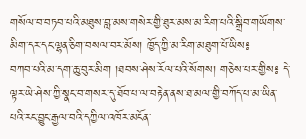གསོལ་བ་བཏབ་པའི་མཐུས་བླ་མས་གསེར་གྱི་ཐུར་མས་མ་རིག་པའི་སྒྲིབ་གཡོགས་མིག་དར་དང་ལྷན་ཅིག་བསལ་བར་མོས། ཁྱོད་ཀྱི་མ་རིག་མཐུག་པོ་ཡིས༔
བཀབ་པའི་མ་དག་ཆུ་བུར་མིག །ཐབས་ཤེས་རོལ་པའི་སོགས། གཅེས་པར་གྱིས༔ དེ་ལྟར་ཡེ་ཤེས་ཀྱི་སྣང་བ་གསར་དུ་ཐོབ་པ་ལ་བརྟེན་ནས་ཐ་མལ་གྱི་བཀོད་པ་མ་ཡིན་པའི་རང་བྱུང་རྒྱལ་བའི་དཀྱིལ་འཁོར་མངོན་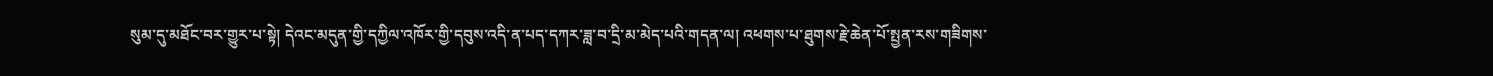སུམ་དུ་མཐོང་བར་གྱུར་པ་སྟེ། དེའང་མདུན་གྱི་དཀྱིལ་འཁོར་གྱི་དབུས་འདི་ན་པད་དཀར་ཟླ་བ་དྲི་མ་མེད་པའི་གདན་ལ། འཕགས་པ་ཐུགས་རྗེ་ཆེན་པོ་སྤྱན་རས་གཟིགས་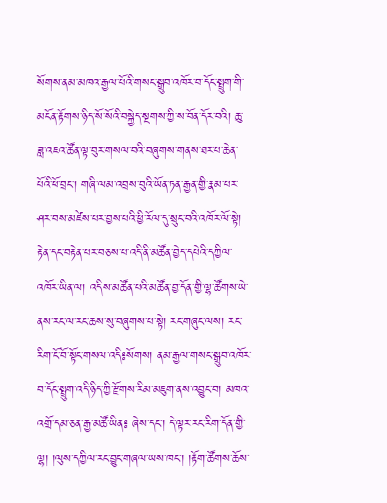སོགས་ནམ་མཁའ་རྒྱལ་པོའི་གསང་སྒྲུབ་འཁོར་བ་དོང་སྤྲུག་གི་མངོན་རྟོགས་ཉིད་སོ་སོའི་བསྐྱེད་སྔགས་ཀྱི་ས་བོན་དོར་བའི། ཆུ་ཟླ་འཇའ་ཚོན་ལྟ་བུར་གསལ་བའི་བཞུགས་གནས་ཐར་པ་ཆེན་པོའི་ཕོ་བྲང་། གཞི་ལམ་འབྲས་བུའི་ཡོན་ཏན་རྒྱན་གྱི་རྣམ་པར་ཤར་བས་མཛེས་པར་བྱས་པའི་ཕྱི་རོལ་དུ་སྲུང་བའི་འཁོར་ལོ་སྟེ། རྟེན་དང་བརྟེན་པར་བཅས་པ་འདི་ནི་མཚོན་བྱེད་དཔེའི་དཀྱིལ་འཁོར་ཡིན་ལ། འདིས་མཚོན་པའི་མཚོན་བྱ་དོན་གྱི་ལྷ་ཚོགས་ཡེ་ནས་རང་ལ་རང་ཆས་སུ་བཞུགས་པ་སྟེ། རང་གཞུང་ལས། རང་རིག་ངོ་བོ་སྟོང་གསལ་འདི༔སོགས། ནམ་རྒྱལ་གསང་སྒྲུབ་འཁོར་བ་དོང་སྤྲུག་འདི་ཉིད་ཀྱི་རྫོགས་རིམ་མཇུག་ནས་འབྱུང་བ། མཁའ་འགྲོ་དམ་ཅན་རྒྱ་མཚོ་ཡིན༔ ཞེས་དང་། དེ་ལྟར་རང་རིག་དོན་གྱི་ལྷ། །ལུས་དཀྱིལ་རང་བྱུང་གཞལ་ཡས་ཁང་། །རྟོག་ཚོགས་ཆོས་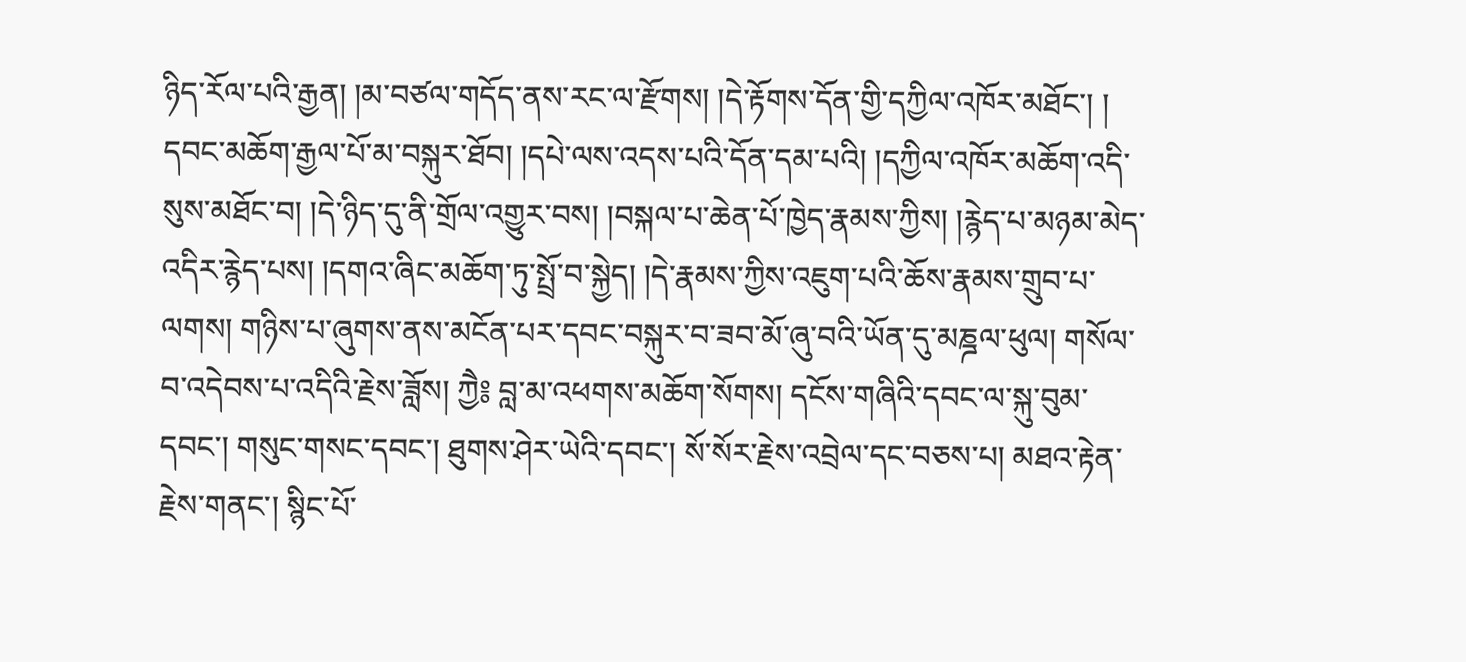ཉིད་རོལ་པའི་རྒྱན། །མ་བཙལ་གདོད་ནས་རང་ལ་རྫོགས། །དེ་རྟོགས་དོན་གྱི་དཀྱིལ་འཁོར་མཐོང་། །
དབང་མཆོག་རྒྱལ་པོ་མ་བསྐུར་ཐོབ། །དཔེ་ལས་འདས་པའི་དོན་དམ་པའི། །དཀྱིལ་འཁོར་མཆོག་འདི་སུས་མཐོང་བ། །དེ་ཉིད་དུ་ནི་གྲོལ་འགྱུར་བས། །བསྐལ་པ་ཆེན་པོ་ཁྱེད་རྣམས་ཀྱིས། །རྙེད་པ་མཉམ་མེད་འདིར་རྙེད་པས། །དགའ་ཞིང་མཆོག་ཏུ་སྤྲོ་བ་སྐྱེད། །དེ་རྣམས་ཀྱིས་འཇུག་པའི་ཆོས་རྣམས་གྲུབ་པ་ལགས། གཉིས་པ་ཞུགས་ནས་མངོན་པར་དབང་བསྐུར་བ་ཟབ་མོ་ཞུ་བའི་ཡོན་དུ་མཎྜལ་ཕུལ། གསོལ་བ་འདེབས་པ་འདིའི་རྗེས་ཟློས། ཀྱཻ༔ བླ་མ་འཕགས་མཆོག་སོགས། དངོས་གཞིའི་དབང་ལ་སྐུ་བུམ་དབང་། གསུང་གསང་དབང་། ཐུགས་ཤེར་ཡེའི་དབང་། སོ་སོར་རྗེས་འབྲེལ་དང་བཅས་པ། མཐའ་རྟེན་རྗེས་གནང་། སྙིང་པོ་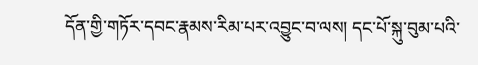དོན་གྱི་གཏོར་དབང་རྣམས་རིམ་པར་འབྱུང་བ་ལས། དང་པོ་སྐུ་བུམ་པའི་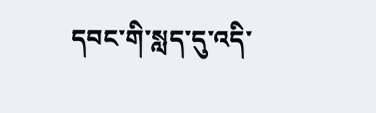དབང་གི་སླད་དུ་འདི་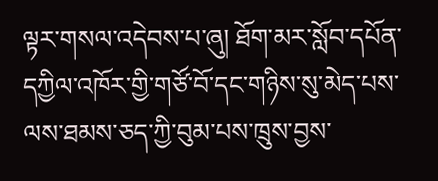ལྟར་གསལ་འདེབས་པ་ཞུ། ཐོག་མར་སློབ་དཔོན་དཀྱིལ་འཁོར་གྱི་གཙོ་བོ་དང་གཉིས་སུ་མེད་པས་ལས་ཐམས་ཅད་ཀྱི་བུམ་པས་ཁྲུས་བྱས་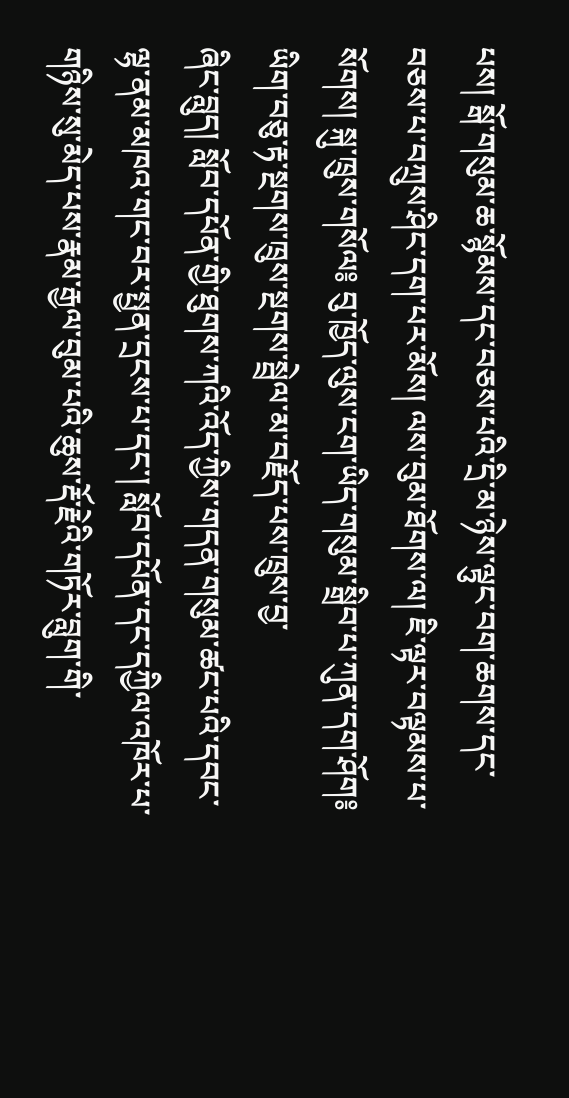པས། སྒོ་གསུམ་ཆ་སྙོམས་དང་བཅས་པའི་དྲི་མ་ཉེས་ལྟུང་བག་ཆགས་དང་བཅས་པ་བཀྲུས་ཤིང་དག་པར་མོས། ལས་བུམ་ཐོགས་ལ། ཇི་ལྟར་བལྟམས་པ་སོགས། སྐུ་ཁྲུས་གསོལ༔ བུ་ཁྱོད་ལུས་ངག་ཡིད་གསུམ་སྒྲིབ་པ་ཀུན་དག་ཤོག༔ ཡིག་བཅུ་རྟ་སྔགས་ཁྲུས་སྔགས་སྦྲེལ་མ་བརྗོད་པས་ཁྲུས་བྱ་
ཞིང་བླུད། སློབ་དཔོན་གྱི་ཐུགས་ཀའི་འོད་ཀྱིས་གདན་གསུམ་ཚང་པའི་དབང་ལྷ་ནམ་མཁའ་གང་བར་སྤྱན་དྲངས་པ་དང་། སློབ་དཔོན་དང་དཀྱིལ་འཁོར་པ་གཉིས་སུ་མེད་པས་རྣམ་རྒྱལ་བུམ་པའི་ཆུས་རྡོ་རྗེའི་གཏོར་བླུག་གི་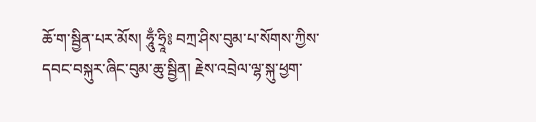ཆོ་ག་སྦྱིན་པར་མོས། ཧཱུྃ་ཧྲཱི༔ བཀྲ་ཤིས་བུམ་པ་སོགས་ཀྱིས་དབང་བསྐུར་ཞིང་བུམ་ཆུ་སྦྱིན། རྗེས་འབྲེལ་ལྷ་སྐུ་ཕྱག་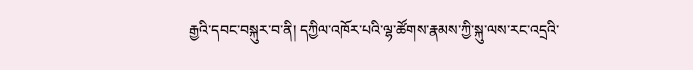རྒྱའི་དབང་བསྐུར་བ་ནི། དཀྱིལ་འཁོར་པའི་ལྷ་ཚོགས་རྣམས་ཀྱི་སྐུ་ལས་རང་འདྲའི་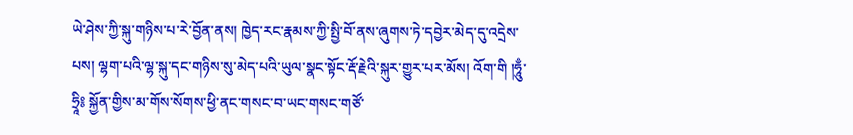ཡེ་ཤེས་ཀྱི་སྐུ་གཉིས་པ་རེ་བྱོན་ནས། ཁྱེད་རང་རྣམས་ཀྱི་སྤྱི་བོ་ནས་ཞུགས་ཏེ་དབྱེར་མེད་དུ་འདྲེས་པས། ལྷག་པའི་ལྷ་སྐུ་དང་གཉིས་སུ་མེད་པའི་ཡུལ་སྣང་སྟོང་རྡོ་རྗེའི་སྐུར་གྱུར་པར་མོས། འོག་གི །ཧཱུྃ་ཧྲཱི༔ སྐྱོན་གྱིས་མ་གོས་སོགས་ཕྱི་ནང་གསང་བ་ཡང་གསང་གཙོ་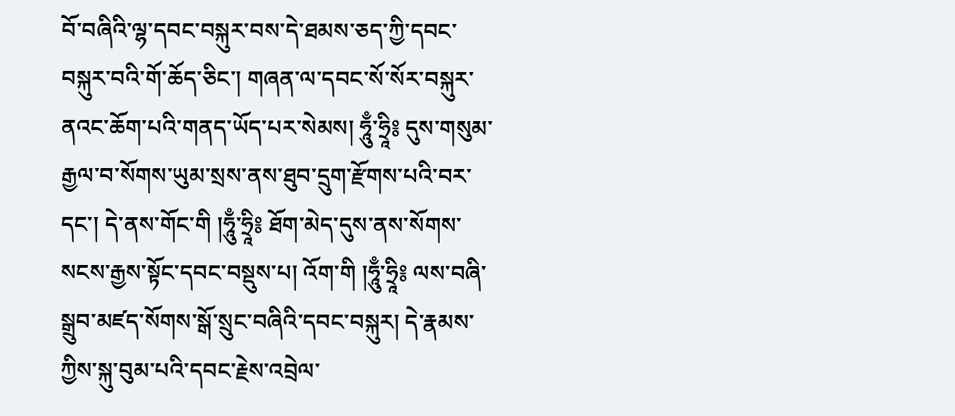བོ་བཞིའི་ལྷ་དབང་བསྐུར་བས་དེ་ཐམས་ཅད་ཀྱི་དབང་བསྐུར་བའི་གོ་ཆོད་ཅིང་། གཞན་ལ་དབང་སོ་སོར་བསྐུར་ནའང་ཆོག་པའི་གནད་ཡོད་པར་སེམས། ཧཱུྃ་ཧྲཱི༔ དུས་གསུམ་རྒྱལ་བ་སོགས་ཡུམ་སྲས་ནས་ཐུབ་དྲུག་རྫོགས་པའི་བར་དང་། དེ་ནས་གོང་གི །ཧཱུྃ་ཧྲཱི༔ ཐོག་མེད་དུས་ནས་སོགས་སངས་རྒྱས་སྟོང་དབང་བསྡུས་པ། འོག་གི །ཧཱུྃ་ཧྲཱི༔ ལས་བཞི་སྒྲུབ་མཛད་སོགས་སྒོ་སྲུང་བཞིའི་དབང་བསྐུར། དེ་རྣམས་ཀྱིས་སྐུ་བུམ་པའི་དབང་རྗེས་འབྲེལ་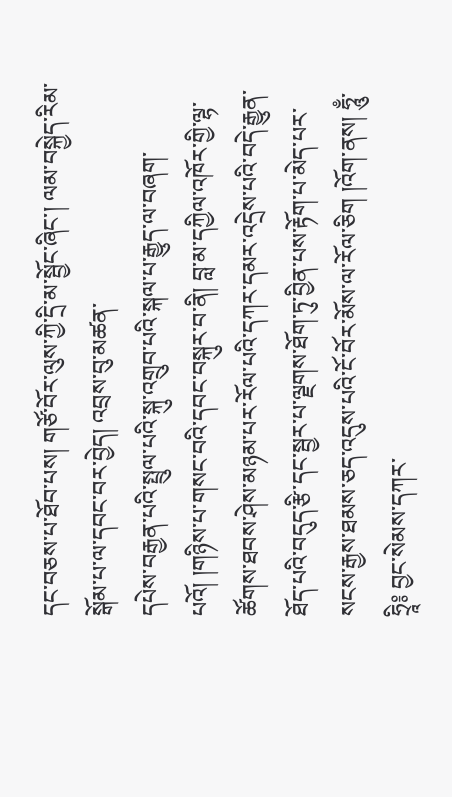དང་བཅས་པ་ཐོབ་པས། གཙོ་བོར་ལུས་ཀྱི་དྲི་མ་སྦྱོང་ཞིང་། ལམ་བསྐྱེད་རིམ་སྒོམ་པ་ལ་དབང་བར་བྱེད། འབྲས་བུ་མཚན་
དཔེས་བརྒྱན་པའི་སྤྲུལ་པའི་སྐུ་འགྲུབ་པའི་སྐལ་པ་རྒྱུད་ལ་བཞག་པའོ། །གཉིས་པ་གསང་བའི་དབང་བསྐུར་བ་ནི། བླ་མ་དཀྱིལ་འཁོར་གྱི་ལྷ་ཚོགས་ཐབས་ཤེས་མཉམ་པར་རོལ་པའི་དཀར་དམར་འདྲེས་པའི་བདེ་རྒྱུན་ཐོད་པའི་བདུད་རྩི་དང་སྦྱར་པ་ལྗགས་ཐོག་ཏུ་བྱིན་པས་རྟོག་པ་མེད་པར་སངས་རྒྱས་ཐམས་ཅད་འདུས་པའི་ངོ་བོར་མོས་ལ་རོལ་ཅིག །འོག་ནས། ཧཱུྃ་ཧྲཱི༔ བྱང་སེམས་དཀར་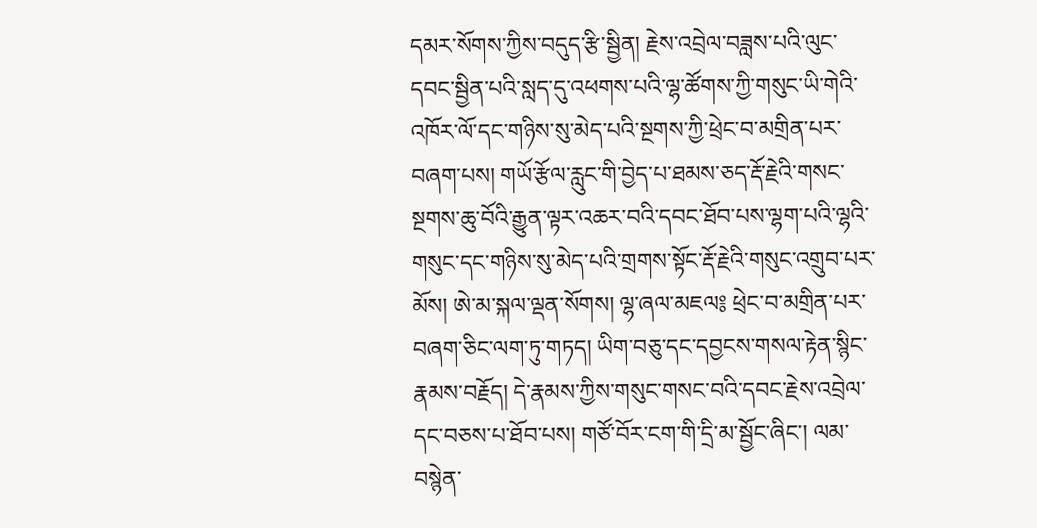དམར་སོགས་ཀྱིས་བདུད་རྩི་སྦྱིན། རྗེས་འབྲེལ་བཟླས་པའི་ལུང་དབང་སྦྱིན་པའི་སླད་དུ་འཕགས་པའི་ལྷ་ཚོགས་ཀྱི་གསུང་ཡི་གེའི་འཁོར་ལོ་དང་གཉིས་སུ་མེད་པའི་སྔགས་ཀྱི་ཕྲེང་བ་མགྲིན་པར་བཞག་པས། གཡོ་རྩོལ་རླུང་གི་བྱེད་པ་ཐམས་ཅད་རྡོ་རྗེའི་གསང་སྔགས་ཆུ་བོའི་རྒྱུན་ལྟར་འཆར་བའི་དབང་ཐོབ་པས་ལྷག་པའི་ལྷའི་གསུང་དང་གཉིས་སུ་མེད་པའི་གྲགས་སྟོང་རྡོ་རྗེའི་གསུང་འགྲུབ་པར་མོས། ཨེ་མ་སྐལ་ལྡན་སོགས། ལྷ་ཞལ་མཇལ༔ ཕྲེང་བ་མགྲིན་པར་བཞག་ཅིང་ལག་ཏུ་གཏད། ཡིག་བཅུ་དང་དབྱངས་གསལ་རྟེན་སྙིང་རྣམས་བརྗོད། དེ་རྣམས་ཀྱིས་གསུང་གསང་བའི་དབང་རྗེས་འབྲེལ་དང་བཅས་པ་ཐོབ་པས། གཙོ་བོར་ངག་གི་དྲི་མ་སྦྱོང་ཞིང་། ལམ་བསྙེན་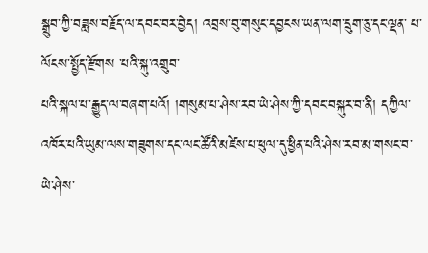སྒྲུབ་ཀྱི་བཟླས་བརྗོད་ལ་དབང་བར་བྱེད། འབྲས་བུ་གསུང་དབྱངས་ཡན་ལག་དྲུག་ཅུ་དང་ལྡན་ པ་ལོངས་སྤྱོད་རྫོགས ་པའི་སྐུ་འགྲུབ་
པའི་སྐལ་པ་རྒྱུད་ལ་བཞག་པའོ། །གསུམ་པ་ཤེས་རབ་ཡེ་ཤེས་ཀྱི་དབང་བསྐུར་བ་ནི། དཀྱིལ་འཁོར་པའི་ཡུམ་ལས་གཟུགས་དང་ལང་ཚོའི་མཛེས་པ་ཕུལ་དུ་ཕྱིན་པའི་ཤེས་རབ་མ་གསང་བ་ཡེ་ཤེས་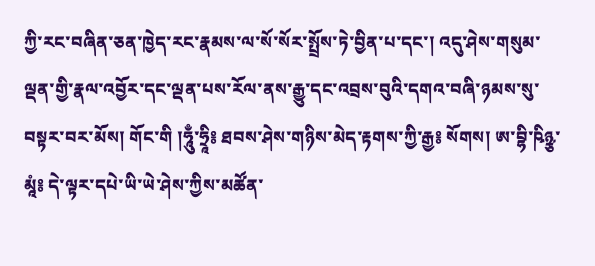ཀྱི་རང་བཞིན་ཅན་ཁྱེད་རང་རྣམས་ལ་སོ་སོར་སྤྲོས་ཏེ་བྱིན་པ་དང་། འདུ་ཤེས་གསུམ་ལྡན་གྱི་རྣལ་འབྱོར་དང་ལྡན་པས་རོལ་ནས་རྒྱུ་དང་འབྲས་བུའི་དགའ་བཞི་ཉམས་སུ་བསྟར་བར་མོས། གོང་གི །ཧཱུྃ་ཧྲཱི༔ ཐབས་ཤེས་གཉིས་མེད་རྟགས་ཀྱི་རྒྱ༔ སོགས། ཨ་བྷི་ཥིཉྩ་མཱཾ༔ དེ་ལྟར་དཔེ་ཡི་ཡེ་ཤེས་ཀྱིས་མཚོན་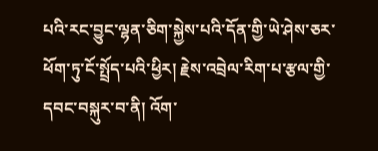པའི་རང་བྱུང་ལྷན་ཅིག་སྐྱེས་པའི་དོན་གྱི་ཡེ་ཤེས་ཅར་ཕོག་ཏུ་ངོ་སྤྲོད་པའི་ཕྱིར། རྗེས་འབྲེལ་རིག་པ་རྩལ་གྱི་དབང་བསྐུར་བ་ནི། འོག་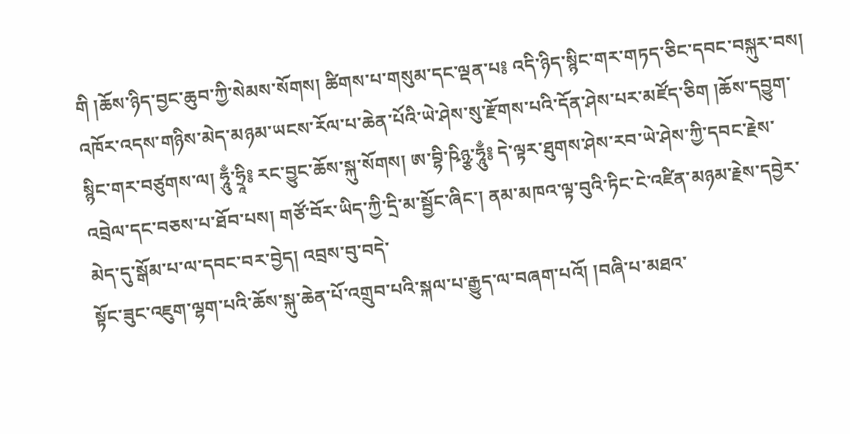གི །ཆོས་ཉིད་བྱང་ཆུབ་ཀྱི་སེམས་སོགས། ཚིགས་པ་གསུམ་དང་ལྡན་པ༔ འདི་ཉིད་སྙིང་གར་གཏད་ཅིང་དབང་བསྐུར་བས། འཁོར་འདས་གཉིས་མེད་མཉམ་ཡངས་རོལ་པ་ཆེན་པོའི་ཡེ་ཤེས་སུ་རྫོགས་པའི་དོན་ཤེས་པར་མཛོད་ཅིག །ཆོས་དབྱུག་སྙིང་གར་བཙུགས་ལ། ཧཱུྃ་ཧྲཱི༔ རང་བྱུང་ཆོས་སྐུ་སོགས། ཨ་བྷི་ཥིཉྩ་ཧཱུྃ༔ དེ་ལྟར་ཐུགས་ཤེས་རབ་ཡེ་ཤེས་ཀྱི་དབང་རྗེས་འབྲེལ་དང་བཅས་པ་ཐོབ་པས། གཙོ་བོར་ཡིད་ཀྱི་དྲི་མ་སྦྱོང་ཞིང་། ནམ་མཁའ་ལྟ་བུའི་ཏིང་ངེ་འཛིན་མཉམ་རྗེས་དབྱེར་མེད་དུ་སྒོམ་པ་ལ་དབང་བར་བྱེད། འབྲས་བུ་བདེ་
སྟོང་ཟུང་འཇུག་ལྷག་པའི་ཆོས་སྐུ་ཆེན་པོ་འགྲུབ་པའི་སྐལ་པ་རྒྱུད་ལ་བཞག་པའོ། །བཞི་པ་མཐའ་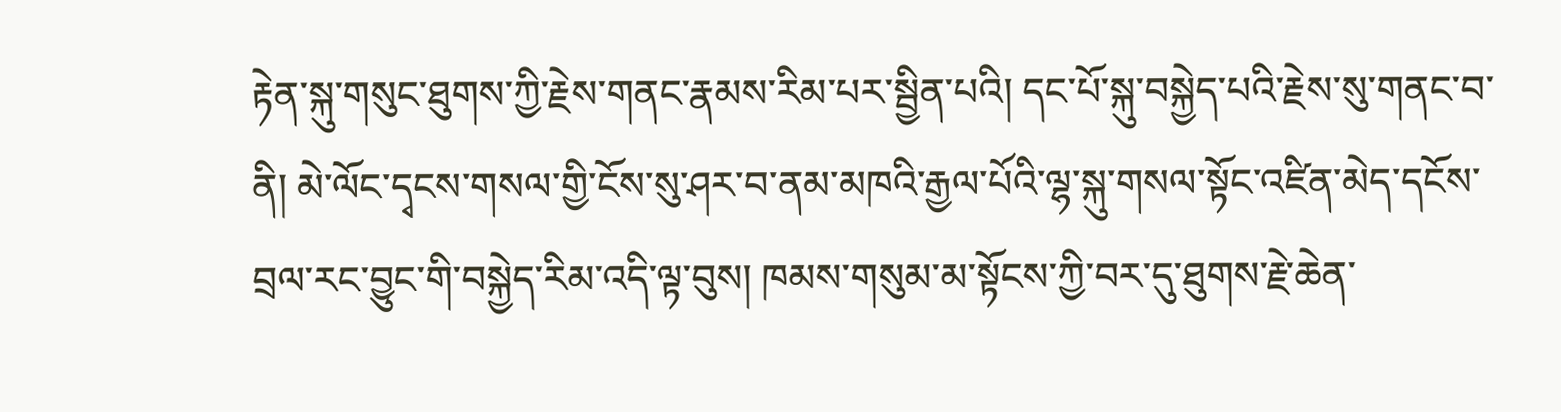རྟེན་སྐུ་གསུང་ཐུགས་ཀྱི་རྗེས་གནང་རྣམས་རིམ་པར་སྦྱིན་པའི། དང་པོ་སྐུ་བསྐྱེད་པའི་རྗེས་སུ་གནང་བ་ནི། མེ་ལོང་དྭངས་གསལ་གྱི་ངོས་སུ་ཤར་བ་ནམ་མཁའི་རྒྱལ་པོའི་ལྷ་སྐུ་གསལ་སྟོང་འཛིན་མེད་དངོས་བྲལ་རང་བྱུང་གི་བསྐྱེད་རིམ་འདི་ལྟ་བུས། ཁམས་གསུམ་མ་སྟོངས་ཀྱི་བར་དུ་ཐུགས་རྗེ་ཆེན་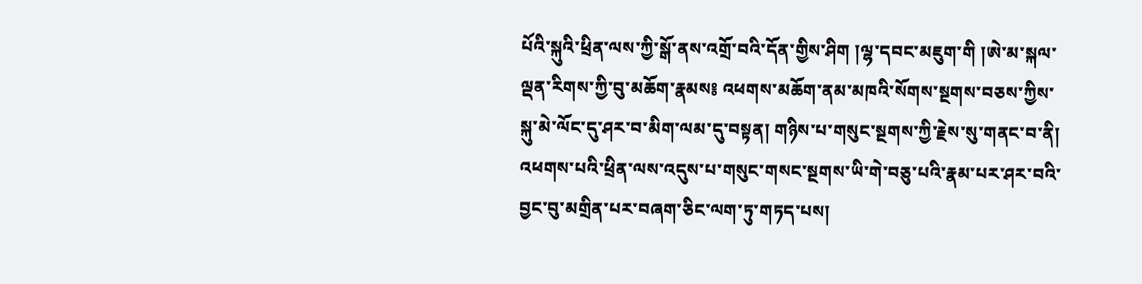པོའི་སྐུའི་ཕྲིན་ལས་ཀྱི་སྒོ་ནས་འགྲོ་བའི་དོན་གྱིས་ཤིག །ལྷ་དབང་མཇུག་གི །ཨེ་མ་སྐལ་ལྡན་རིགས་ཀྱི་བུ་མཆོག་རྣམས༔ འཕགས་མཆོག་ནམ་མཁའི་སོགས་སྔགས་བཅས་ཀྱིས་སྐུ་མེ་ལོང་དུ་ཤར་བ་མིག་ལམ་དུ་བསྟན། གཉིས་པ་གསུང་སྔགས་ཀྱི་རྗེས་སུ་གནང་བ་ནི། འཕགས་པའི་ཕྲིན་ལས་འདུས་པ་གསུང་གསང་སྔགས་ཡི་གེ་བཅུ་པའི་རྣམ་པར་ཤར་བའི་བྱང་བུ་མགྲིན་པར་བཞག་ཅིང་ལག་ཏུ་གཏད་པས།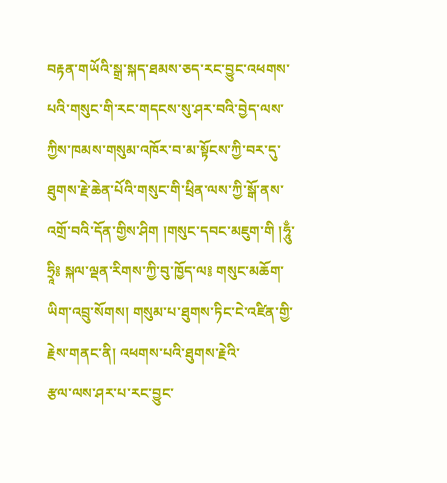བརྟན་གཡོའི་སྒྲ་སྐད་ཐམས་ཅད་རང་བྱུང་འཕགས་པའི་གསུང་གི་རང་གདངས་སུ་ཤར་བའི་བྱེད་ལས་ཀྱིས་ཁམས་གསུམ་འཁོར་བ་མ་སྟོངས་ཀྱི་བར་དུ་ཐུགས་རྗེ་ཆེན་པོའི་གསུང་གི་ཕྲིན་ལས་ཀྱི་སྒོ་ནས་འགྲོ་བའི་དོན་གྱིས་ཤིག །གསུང་དབང་མཇུག་གི །ཧཱུྃ་ཧྲཱི༔ སྐལ་ལྡན་རིགས་ཀྱི་བུ་ཁྱོད་ལ༔ གསུང་མཆོག་ཡིག་འབྲུ་སོགས། གསུམ་པ་ཐུགས་ཏིང་ངེ་འཛིན་གྱི་རྗེས་གནང་ནི། འཕགས་པའི་ཐུགས་རྗེའི་
རྩལ་ལས་ཤར་པ་རང་བྱུང་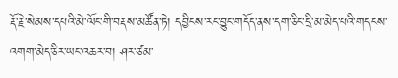རྡོ་རྗེ་སེམས་དཔའི་མེ་ལོང་གི་བརྡས་མཚོན་ཏེ། དབྱིངས་རང་བྱུང་གདོད་ནས་དག་ཅིང་དྲི་མ་མེད་པའི་གདངས་འགག་མེད་ཅིར་ཡང་འཆར་བ། ཤར་ཙམ་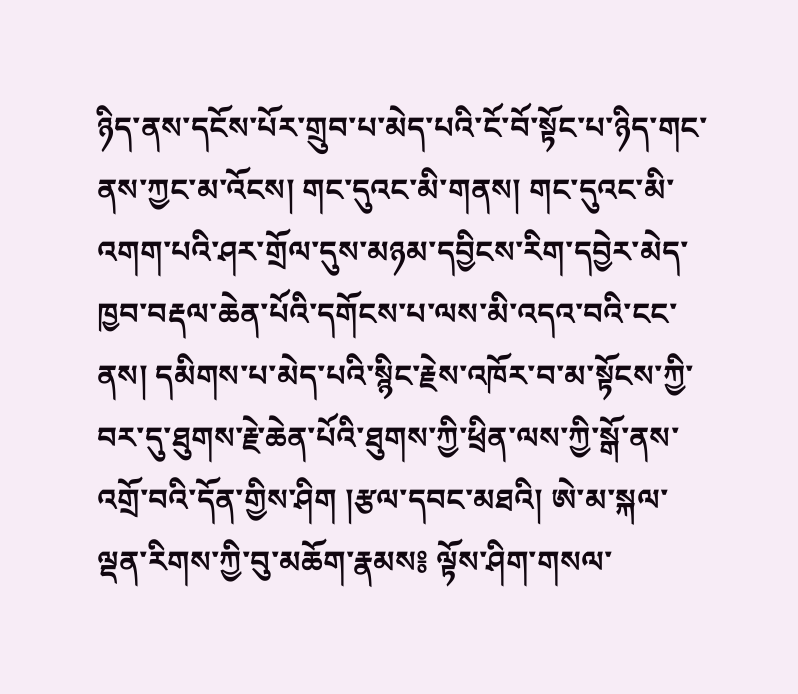ཉིད་ནས་དངོས་པོར་གྲུབ་པ་མེད་པའི་ངོ་བོ་སྟོང་པ་ཉིད་གང་ནས་ཀྱང་མ་འོངས། གང་དུའང་མི་གནས། གང་དུའང་མི་འགག་པའི་ཤར་གྲོལ་དུས་མཉམ་དབྱིངས་རིག་དབྱེར་མེད་ཁྱབ་བརྡལ་ཆེན་པོའི་དགོངས་པ་ལས་མི་འདའ་བའི་ངང་ནས། དམིགས་པ་མེད་པའི་སྙིང་རྗེས་འཁོར་བ་མ་སྟོངས་ཀྱི་བར་དུ་ཐུགས་རྗེ་ཆེན་པོའི་ཐུགས་ཀྱི་ཕྲིན་ལས་ཀྱི་སྒོ་ནས་འགྲོ་བའི་དོན་གྱིས་ཤིག །རྩལ་དབང་མཐའི། ཨེ་མ་སྐལ་ལྡན་རིགས་ཀྱི་བུ་མཆོག་རྣམས༔ ལྟོས་ཤིག་གསལ་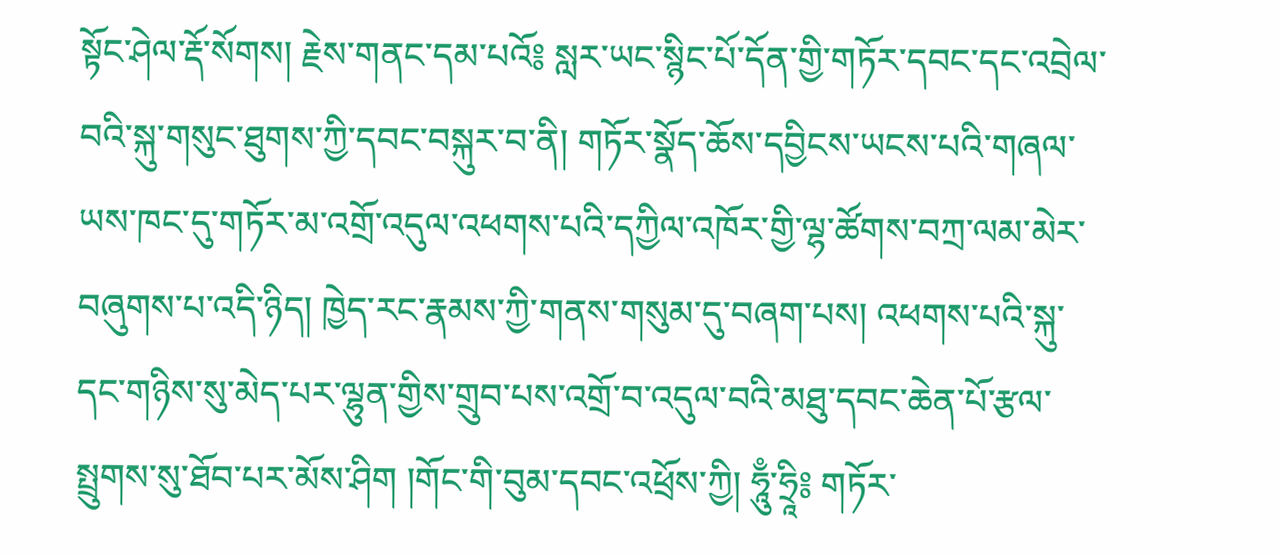སྟོང་ཤེལ་རྡོ་སོགས། རྗེས་གནང་དམ་པའོ༔ སླར་ཡང་སྙིང་པོ་དོན་གྱི་གཏོར་དབང་དང་འབྲེལ་བའི་སྐུ་གསུང་ཐུགས་ཀྱི་དབང་བསྐུར་བ་ནི། གཏོར་སྣོད་ཆོས་དབྱིངས་ཡངས་པའི་གཞལ་ཡས་ཁང་དུ་གཏོར་མ་འགྲོ་འདུལ་འཕགས་པའི་དཀྱིལ་འཁོར་གྱི་ལྷ་ཚོགས་བཀྲ་ལམ་མེར་བཞུགས་པ་འདི་ཉིད། ཁྱེད་རང་རྣམས་ཀྱི་གནས་གསུམ་དུ་བཞག་པས། འཕགས་པའི་སྐུ་དང་གཉིས་སུ་མེད་པར་ལྷུན་གྱིས་གྲུབ་པས་འགྲོ་བ་འདུལ་བའི་མཐུ་དབང་ཆེན་པོ་རྩལ་སྤྲུགས་སུ་ཐོབ་པར་མོས་ཤིག །གོང་གི་བུམ་དབང་འཕྲོས་ཀྱི། ཧཱུྃ་ཧྲཱི༔ གཏོར་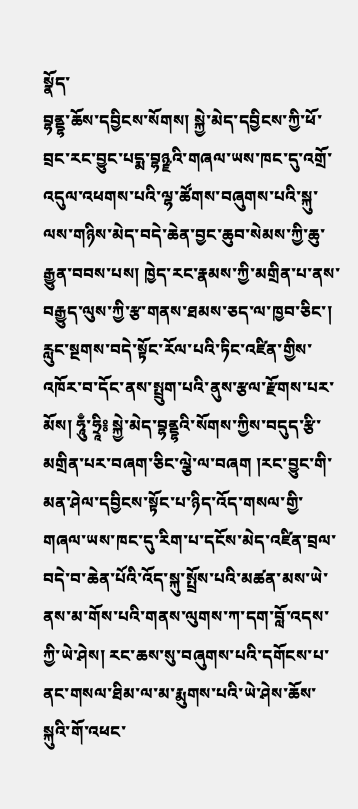སྣོད་
བྷནྡྷ་ཆོས་དབྱིངས་སོགས། སྐྱེ་མེད་དབྱིངས་ཀྱི་ཕོ་བྲང་རང་བྱུང་པདྨ་བྷཉྫའི་གཞལ་ཡས་ཁང་དུ་འགྲོ་འདུལ་འཕགས་པའི་ལྷ་ཚོགས་བཞུགས་པའི་སྐུ་ལས་གཉིས་མེད་བདེ་ཆེན་བྱང་ཆུབ་སེམས་ཀྱི་ཆུ་རྒྱུན་བབས་པས། ཁྱེད་རང་རྣམས་ཀྱི་མགྲིན་པ་ནས་བརྒྱུད་ལུས་ཀྱི་རྩ་གནས་ཐམས་ཅད་ལ་ཁྱབ་ཅིང་། རླུང་སྔགས་བདེ་སྟོང་རོལ་པའི་ཏིང་འཛིན་གྱིས་འཁོར་བ་དོང་ནས་སྤྲུག་པའི་ནུས་རྩལ་རྫོགས་པར་མོས། ཧཱུྃ་ཧྲཱི༔ སྐྱེ་མེད་བྷནྡྷའི་སོགས་ཀྱིས་བདུད་རྩི་མགྲིན་པར་བཞག་ཅིང་ལྕེ་ལ་བཞག །རང་བྱུང་གི་མན་ཤེལ་དབྱིངས་སྟོང་པ་ཉིད་འོད་གསལ་གྱི་གཞལ་ཡས་ཁང་དུ་རིག་པ་དངོས་མེད་འཛིན་བྲལ་བདེ་བ་ཆེན་པོའི་འོད་སྐུ་སྤྲོས་པའི་མཚན་མས་ཡེ་ནས་མ་གོས་པའི་གནས་ལུགས་ཀ་དག་བློ་འདས་ཀྱི་ཡེ་ཤེས། རང་ཆས་སུ་བཞུགས་པའི་དགོངས་པ་ནང་གསལ་ཐིམ་ལ་མ་རྨུགས་པའི་ཡེ་ཤེས་ཆོས་སྐུའི་གོ་འཕང་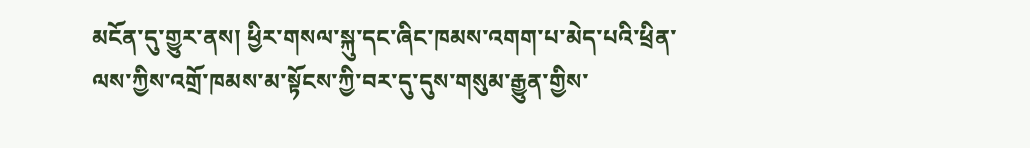མངོན་དུ་གྱུར་ནས། ཕྱིར་གསལ་སྐུ་དང་ཞིང་ཁམས་འགག་པ་མེད་པའི་ཕྲིན་ལས་ཀྱིས་འགྲོ་ཁམས་མ་སྟོངས་ཀྱི་བར་དུ་དུས་གསུམ་རྒྱུན་གྱིས་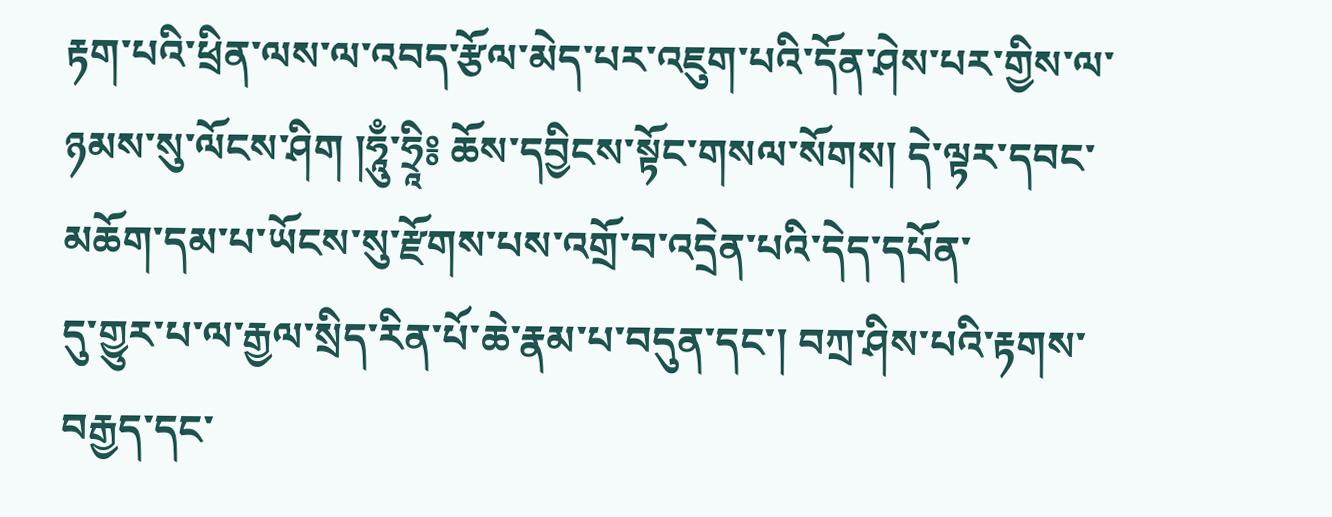རྟག་པའི་ཕྲིན་ལས་ལ་འབད་རྩོལ་མེད་པར་འཇུག་པའི་དོན་ཤེས་པར་གྱིས་ལ་ཉམས་སུ་ལོངས་ཤིག །ཧཱུྃ་ཧྲཱི༔ ཆོས་དབྱིངས་སྟོང་གསལ་སོགས། དེ་ལྟར་དབང་མཆོག་དམ་པ་ཡོངས་སུ་རྫོགས་པས་འགྲོ་བ་འདྲེན་པའི་དེད་དཔོན་
དུ་གྱུར་པ་ལ་རྒྱལ་སྲིད་རིན་པོ་ཆེ་རྣམ་པ་བདུན་དང་། བཀྲ་ཤིས་པའི་རྟགས་བརྒྱད་དང་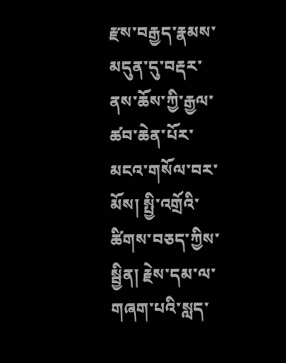རྫས་བརྒྱད་རྣམས་མདུན་དུ་བརྡར་ནས་ཆོས་ཀྱི་རྒྱལ་ཚབ་ཆེན་པོར་མངའ་གསོལ་བར་མོས། སྤྱི་འགྲོའི་ཚིགས་བཅད་ཀྱིས་སྦྱིན། རྗེས་དམ་ལ་གཞག་པའི་སླད་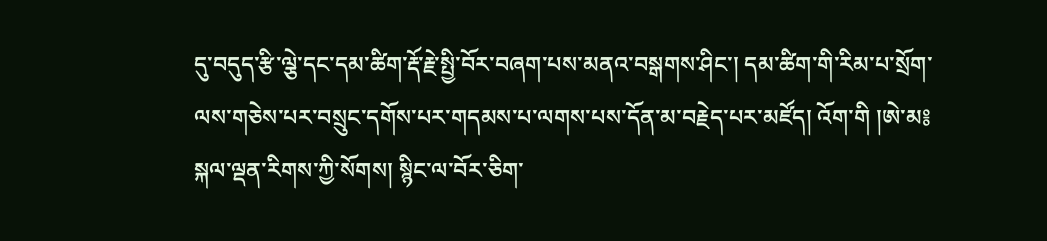དུ་བདུད་རྩི་ལྕེ་དང་དམ་ཚིག་རྡོ་རྗེ་སྤྱི་བོར་བཞག་པས་མནའ་བསྒགས་ཤིང་། དམ་ཚིག་གི་རིམ་པ་སྲོག་ལས་གཅེས་པར་བསྲུང་དགོས་པར་གདམས་པ་ལགས་པས་དོན་མ་བརྗེད་པར་མཛོད། འོག་གི །ཨེ་མ༔ སྐལ་ལྡན་རིགས་ཀྱི་སོགས། སྙིང་ལ་བོར་ཅིག་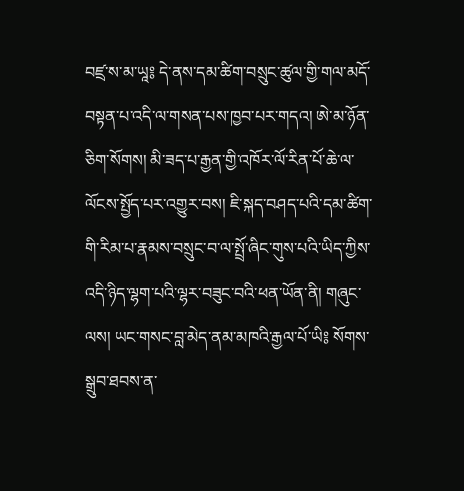བཛྲ་ས་མ་ཡཱ༔ དེ་ནས་དམ་ཚིག་བསྲུང་ཚུལ་གྱི་གལ་མདོ་བསྟན་པ་འདི་ལ་གསན་པས་ཁྱབ་པར་གདའ། ཨེ་མ་ཉོན་ཅིག་སོགས། མི་ཟད་པ་རྒྱན་གྱི་འཁོར་ལོ་རིན་པོ་ཆེ་ལ་ལོངས་སྤྱོད་པར་འགྱུར་བས། ཇི་སྐད་བཤད་པའི་དམ་ཚིག་གི་རིམ་པ་རྣམས་བསྲུང་བ་ལ་སྤྲོ་ཞིང་གུས་པའི་ཡིད་ཀྱིས་འདི་ཉིད་ལྷག་པའི་ལྷར་བཟུང་བའི་ཕན་ཡོན་ནི། གཞུང་ལས། ཡང་གསང་བླ་མེད་ནམ་མཁའི་རྒྱལ་པོ་ཡི༔ སོགས་སྒྲུབ་ཐབས་ན་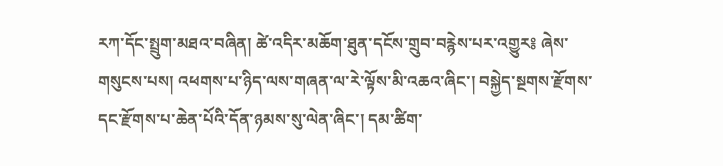རཀ་དོང་སྤྲུག་མཐའ་བཞིན། ཚེ་འདིར་མཆོག་ཐུན་དངོས་གྲུབ་བརྙེས་པར་འགྱུར༔ ཞེས་གསུངས་པས། འཕགས་པ་ཉིད་ལས་གཞན་ལ་རེ་ལྟོས་མི་འཆའ་ཞིང་། བསྐྱེད་སྔགས་རྫོགས་དང་རྫོགས་པ་ཆེན་པོའི་དོན་ཉམས་སུ་ལེན་ཞིང་། དམ་ཚིག་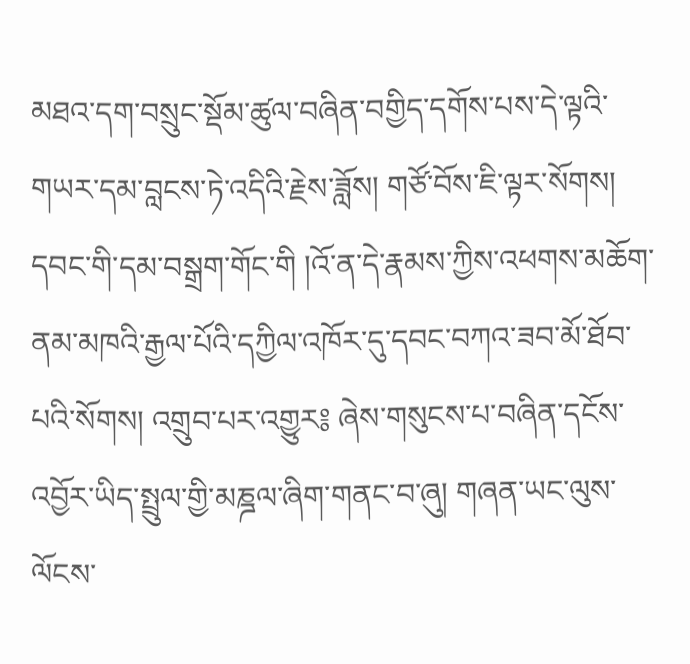མཐའ་དག་བསྲུང་སྡོམ་ཚུལ་བཞིན་བགྱིད་དགོས་པས་དེ་ལྟའི་
གཡར་དམ་བླངས་ཏེ་འདིའི་རྗེས་ཟློས། གཙོ་བོས་ཇི་ལྟར་སོགས། དབང་གི་དམ་བསྒྲག་གོང་གི །འོ་ན་དེ་རྣམས་ཀྱིས་འཕགས་མཆོག་ནམ་མཁའི་རྒྱལ་པོའི་དཀྱིལ་འཁོར་དུ་དབང་བཀའ་ཟབ་མོ་ཐོབ་པའི་སོགས། འགྲུབ་པར་འགྱུར༔ ཞེས་གསུངས་པ་བཞིན་དངོས་འབྱོར་ཡིད་སྤྲུལ་གྱི་མཎྜལ་ཞིག་གནང་བ་ཞུ། གཞན་ཡང་ལུས་ལོངས་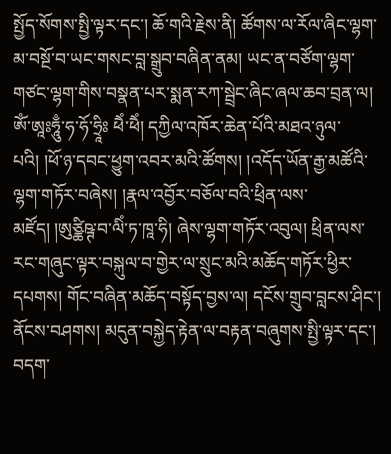སྤྱོད་སོགས་སྤྱི་ལྟར་དང་། ཆོ་གའི་རྗེས་ནི། ཚོགས་ལ་རོལ་ཞིང་ལྷག་མ་བསྔོ་བ་ཡང་གསང་བླ་སྒྲུབ་བཞིན་ནམ། ཡང་ན་བཙོག་ལྷག་གཙང་ལྷག་གིས་བསྣན་པར་སྨན་རཀ་སྦྲེང་ཞིང་ཞལ་ཆབ་བྲན་ལ། ཨོཾ་ཨཱཿཧཱུྃ་ཧ་ཧོ་ཧྲཱིཿ ཕཻཾ་ཕཻཾ། དཀྱིལ་འཁོར་ཆེན་པོའི་མཐའ་ཉུལ་པའི། །ཕོ་ཉ་དབང་ཕྱུག་འབར་མའི་ཚོགས། །འདོད་ཡོན་རྒྱ་མཚོའི་ལྷག་གཏོར་བཞེས། །རྣལ་འབྱོར་བཅོལ་བའི་ཕྲིན་ལས་མཛོད། །ཨུཙྪིཥྚ་བ་ལིཾ་ཏ་ཁཱ་ཧི། ཞེས་ལྷག་གཏོར་འབུལ། ཕྲིན་ལས་རང་གཞུང་ལྟར་བསྐུལ་བ་གྱེར་ལ་སྲུང་མའི་མཆོད་གཏོར་ཕྱིར་དཔགས། གོང་བཞིན་མཆོད་བསྟོད་བྱས་ལ། དངོས་གྲུབ་བླངས་ཤིང་། ནོངས་བཤགས། མདུན་བསྐྱེད་རྟེན་ལ་བརྟན་བཞུགས་སྤྱི་ལྟར་དང་། བདག་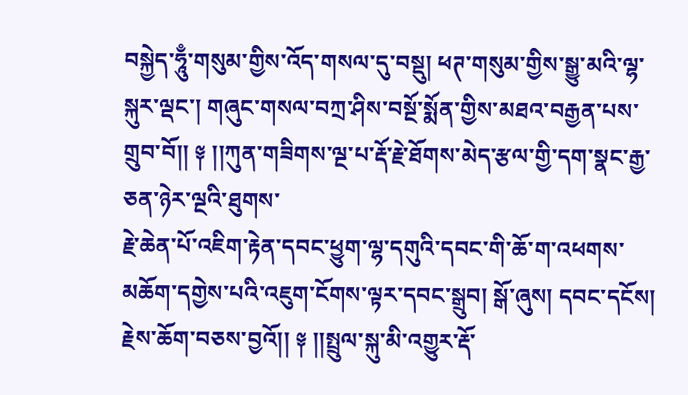བསྐྱེད་ཧཱུྃ་གསུམ་གྱིས་འོད་གསལ་དུ་བསྡུ། ཕཊ་གསུམ་གྱིས་སྒྱུ་མའི་ལྷ་སྐུར་ལྡང་། གཞུང་གསལ་བཀྲ་ཤིས་བསྔོ་སྨོན་གྱིས་མཐའ་བརྒྱན་པས་གྲུབ་བོ།། ༈ །།ཀུན་གཟིགས་ལྔ་པ་རྡོ་རྗེ་ཐོགས་མེད་རྩལ་གྱི་དག་སྣང་རྒྱ་ཅན་ཉེར་ལྔའི་ཐུགས་
རྗེ་ཆེན་པོ་འཇིག་རྟེན་དབང་ཕྱུག་ལྷ་དགུའི་དབང་གི་ཆོ་ག་འཕགས་མཆོག་དགྱེས་པའི་འཇུག་ངོགས་ལྟར་དབང་སྒྲུབ། སྒོ་ཞུས། དབང་དངོས། རྗེས་ཆོག་བཅས་བྱའོ།། ༈ །།སྤྲུལ་སྐུ་མི་འགྱུར་རྡོ་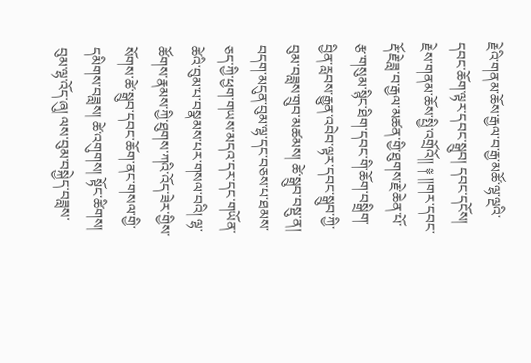རྗེའི་གནམ་ཆོས་རྒྱལ་བ་རྒྱ་མཚོ་ལྷ་ལྔའི་དབང་ཆོག་ལྟར་དབང་སྒྲུབ། དབང་དངོས། རྗེས་གནམ་ཆོས་སྤྱི་འགྲོའོ།། ༈ །།གར་དབང་རྡོ་རྗེ་ཟླ་བ་རྒྱལ་མཚན་གྱི་ཐུགས་རྗེ་ཆེན་པོ་རྩ་གསུམ་སྙིང་ཐིག་དབང་གི་ཆོག་བསྒྲིག་བྱིན་རླབས་རྒྱུན་འབེབ་ལྟར་དབང་སྒྲུབ་ཀྱི་བུམ་བཟླས་གྲུབ་མཚམས། ཚེ་སྒྲུབ་བསྡུ་ན། བདག་མདུན་བུམ་ལྷ་དང་བཅས་པ་ཐམས་ཅད་ཀྱི་ཕྱག་གཡས་མདའ་དར་དང་གཡོན་ཚེའི་བུམ་པ་བསྣམས་པར་གསལ་བའི། ལྷ་ཚོགས་རྣམས་ཀྱི་ཐུགས་ཀའི་འོད་ཟེར་གྱིས་སོགས་ཚེ་སྒྲུབ་དབང་ཆོག་ནང་གསལ་གྱི་དམིགས་བཟླས། ཚེ་འགུགས། སྟོང་ཚིགས། བུམ་ལྷ་འོད་ཞུ། ལས་བུམ་བསྐྱེད་བཟླས་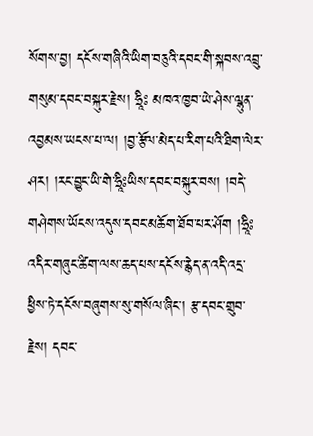སོགས་བྱ། དངོས་གཞིའི་ཡིག་བཅུའི་དབང་གི་སྐབས་འབྲུ་གསུམ་དབང་བསྐུར་རྗེས། ཧྲཱིཿ མཁའ་ཁྱབ་ཡེ་ཤེས་ལྷུན་འབྱམས་ཡངས་པ་ལ། །བྱ་རྩོལ་མེད་པ་རིག་པའི་ཐིག་ལེར་ཤར། །རང་བྱུང་ཡི་གེ་ཧྲཱིཿཡིས་དབང་བསྐུར་བས། །བདེ་གཤེགས་ཡོངས་འདུས་དབང་མཆོག་ཐོབ་པར་ཤོག །ཧྲཱིཿ འདིར་གཞུང་ཚིག་ལས་ཆད་པས་དངོས་རྙེད་ན་འདི་འདྲ་ཕྱིས་ཏེ་དངོས་བཞུགས་སུ་གསོལ་ཞིང་། རྩ་དབང་གྲུབ་རྗེས། དབང་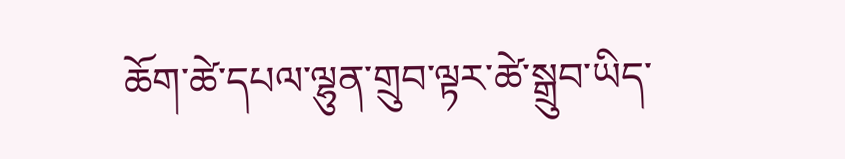ཆོག་ཚེ་དཔལ་ལྷུན་གྲུབ་ལྟར་ཚེ་སྒྲུབ་ཡིད་